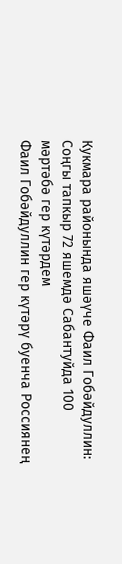Кукмара районында яшәүче Фаил Гобәйдуллин: Соңгы тапкыр 72 яшемдә Сабантуйда 100 мәртәбә гер күтәрдем
Фаил Гобәйдуллин гер күтәрү буенча Россиянең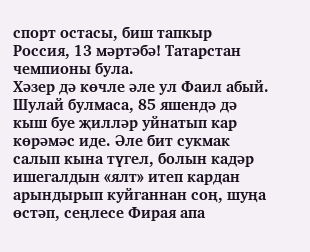спорт остасы, биш тапкыр Россия, 13 мәртәбә! Татарстан чемпионы була.
Хәзер дә көчле әле ул Фаил абый. Шулай булмаса, 85 яшендә дә кыш буе җилләр уйнатып кар көрәмәс иде. Әле бит сукмак салып кына түгел, болын кадәр ишегалдын «ялт» итеп кардан арындырып куйганнан соң, шуңа өстәп, сеңлесе Фирая апа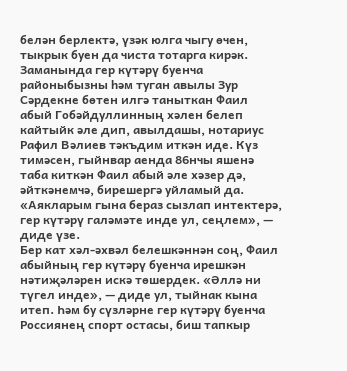белән берлектә, үзәк юлга чыгу өчен, тыкрык буен да чиста тотарга кирәк.
Заманында гер күтәрү буенча районыбызны һәм туган авылы Зур Сәрдекне бөтен илгә таныткан Фаил абый Гобәйдуллинның хәлен белеп кайтыйк әле дип, авылдашы, нотариус Рафил Вәлиев тәкъдим иткән иде. Күз тимәсен, гыйнвар аенда 86нчы яшенә таба киткән Фаил абый әле хәзер дә, әйткәнемчә, бирешергә уйламый да.
«Аякларым гына бераз сызлап интектерә, гер күтәрү галәмәте инде ул, сеңлем», — диде үзе.
Бер кат хәл-әхвәл белешкәннән соң, Фаил абыйның гер күтәрү буенча ирешкән нәтиҗәләрен искә төшердек. «Әллә ни түгел инде», — диде ул, тыйнак кына итеп. Һәм бу сүзләрне гер күтәрү буенча Россиянең спорт остасы, биш тапкыр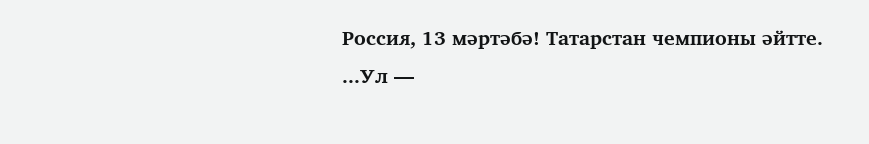Россия, 13 мәртәбә! Татарстан чемпионы әйтте.
...Ул —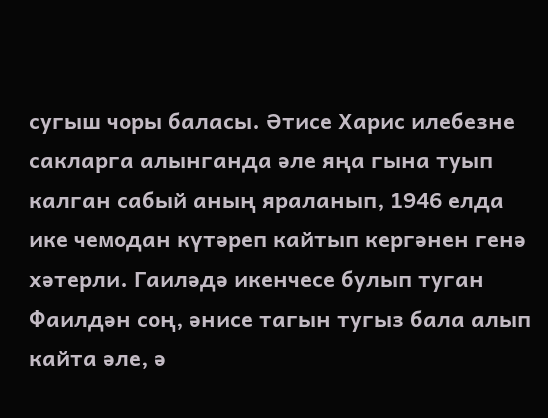сугыш чоры баласы. Әтисе Харис илебезне сакларга алынганда әле яңа гына туып калган сабый аның яраланып, 1946 елда ике чемодан күтәреп кайтып кергәнен генә хәтерли. Гаиләдә икенчесе булып туган Фаилдән соң, әнисе тагын тугыз бала алып кайта әле, ә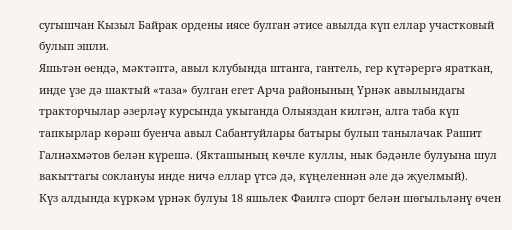сугышчан Кызыл Байрак ордены иясе булган әтисе авылда күп еллар участковый булып эшли.
Яшьтән өендә, мәктәптә, авыл клубында штанга, гантель, гер күтәрергә яраткан, инде үзе дә шактый «таза» булган егет Арча районының Үрнәк авылындагы тракторчылар әзерләү курсында укыганда Олыяздан килгән, алга таба күп тапкырлар көрәш буенча авыл Сабантуйлары батыры булып танылачак Рашит Галиәхмәтов белән күрешә. (Якташының көчле куллы, нык бәдәнле булуына шул вакыттагы соклануы инде ничә еллар үтсә дә, күңеленнән әле дә җуелмый).
Күз алдында күркәм үрнәк булуы 18 яшьлек Фаилгә спорт белән шөгыльләнү өчен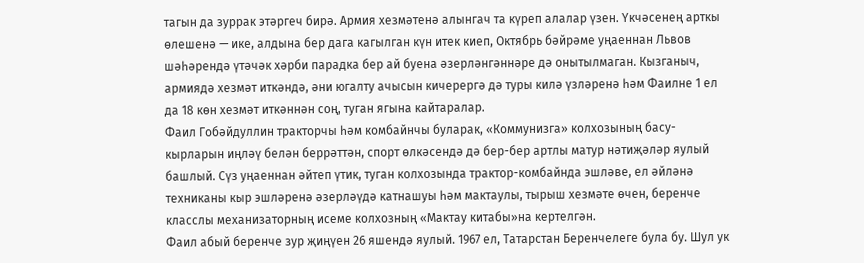тагын да зуррак этәргеч бирә. Армия хезмәтенә алынгач та күреп алалар үзен. Үкчәсенең арткы өлешенә — ике, алдына бер дага кагылган күн итек киеп, Октябрь бәйрәме уңаеннан Львов шәһәрендә үтәчәк хәрби парадка бер ай буена әзерләнгәннәре дә онытылмаган. Кызганыч, армиядә хезмәт иткәндә, әни югалту ачысын кичерергә дә туры килә үзләренә һәм Фаилне 1 ел да 18 көн хезмәт иткәннән соң, туган ягына кайтаралар.
Фаил Гобәйдуллин тракторчы һәм комбайнчы буларак, «Коммунизга» колхозының басу-кырларын иңләү белән беррәттән, спорт өлкәсендә дә бер-бер артлы матур нәтиҗәләр яулый башлый. Сүз уңаеннан әйтеп үтик, туган колхозында трактор-комбайнда эшләве, ел әйләнә техниканы кыр эшләренә әзерләүдә катнашуы һәм мактаулы, тырыш хезмәте өчен, беренче класслы механизаторның исеме колхозның «Мактау китабы»на кертелгән.
Фаил абый беренче зур җиңүен 26 яшендә яулый. 1967 ел, Татарстан Беренчелеге була бу. Шул ук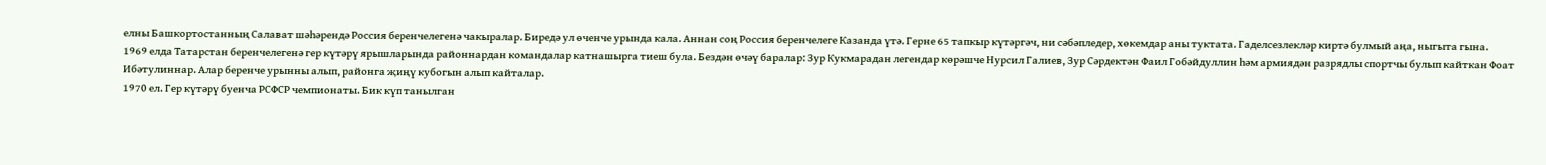елны Башкортостанның Салават шәһәрендә Россия беренчелегенә чакыралар. Биредә ул өченче урында кала. Аннан соң Россия беренчелеге Казанда үтә. Герне 65 тапкыр күтәргәч, ни сәбәпледер, хөкемдар аны туктата. Гаделсезлекләр киртә булмый аңа, ныгыта гына.
1969 елда Татарстан беренчелегенә гер күтәрү ярышларында районнардан командалар катнашырга тиеш була. Бездән өчәү баралар: Зур Кукмарадан легендар көрәшче Нурсил Галиев, Зур Сәрдектән Фаил Гобәйдуллин һәм армиядән разрядлы спортчы булып кайткан Фоат Ибәтулиннар. Алар беренче урынны алып, районга җиңү кубогын алып кайталар.
1970 ел. Гер күтәрү буенча РСФСР чемпионаты. Бик күп танылган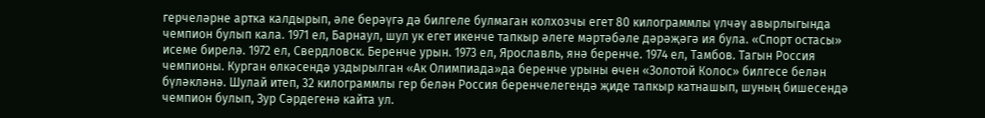герчеләрне артка калдырып, әле берәүгә дә билгеле булмаган колхозчы егет 80 килограммлы үлчәү авырлыгында чемпион булып кала. 1971 ел, Барнаул, шул ук егет икенче тапкыр әлеге мәртәбәле дәрәҗәгә ия була. «Спорт остасы» исеме бирелә. 1972 ел, Свердловск. Беренче урын. 1973 ел, Ярославль, янә беренче. 1974 ел, Тамбов. Тагын Россия чемпионы. Курган өлкәсендә уздырылган «Ак Олимпиада»да беренче урыны өчен «Золотой Колос» билгесе белән бүләкләнә. Шулай итеп, 32 килограммлы гер белән Россия беренчелегендә җиде тапкыр катнашып, шуның бишесендә чемпион булып, Зур Сәрдегенә кайта ул.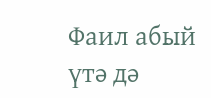Фаил абый үтә дә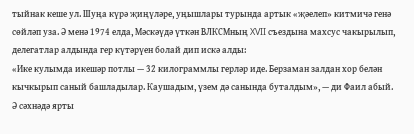тыйнак кеше ул. Шуңа күрә җиңүләре, уңышлары турында артык «җәелеп» китмичә генә сөйләп уза. Ә менә 1974 елда, Мәскәүдә үткән ВЛКСМның XVII съездына махсус чакырылып, делегатлар алдында гер күтәрүен болай дип искә алды:
«Ике кулымда икешәр потлы — 32 килограммлы герләр иде. Берзаман залдан хор белән кычкырып саный башладылар. Каушадым, үзем дә санында буталдым», — ди Фаил абый.
Ә сәхнәдә ярты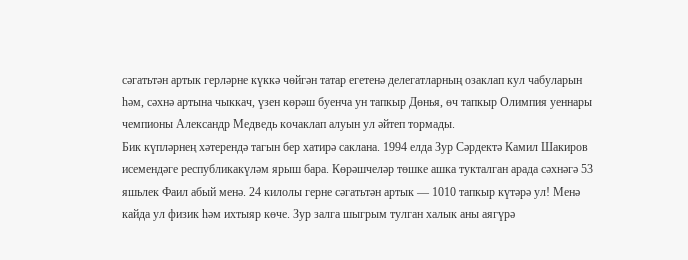сәгатьтән артык герләрне күккә чөйгән татар егетенә делегатларның озаклап кул чабуларын һәм, сәхнә артына чыккач, үзен көрәш буенча ун тапкыр Дөнья, өч тапкыр Олимпия уеннары чемпионы Александр Медведь кочаклап алуын ул әйтеп тормады.
Бик күпләрнең хәтерендә тагын бер хатирә саклана. 1994 елда Зур Сәрдектә Камил Шакиров исемендәге республикакүләм ярыш бара. Көрәшчеләр төшке ашка тукталган арада сәхнәгә 53 яшьлек Фаил абый менә. 24 килолы герне сәгатьтән артык — 1010 тапкыр күтәрә ул! Менә кайда ул физик һәм ихтыяр көче. Зур залга шыгрым тулган халык аны аягүрә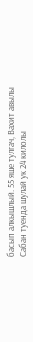басып алкышлый. 55 яше тулгач, Вахит авылы Сабан туенда шулай ук 24 килолы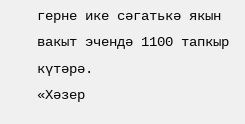герне ике сәгатькә якын вакыт эчендә 1100 тапкыр күтәрә.
«Хәзер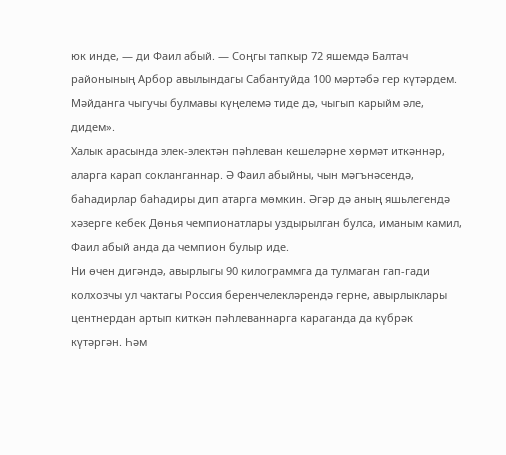юк инде, — ди Фаил абый. — Соңгы тапкыр 72 яшемдә Балтач районының Арбор авылындагы Сабантуйда 100 мәртәбә гер күтәрдем. Мәйданга чыгучы булмавы күңелемә тиде дә, чыгып карыйм әле, дидем».
Халык арасында элек-электән пәһлеван кешеләрне хөрмәт иткәннәр, аларга карап сокланганнар. Ә Фаил абыйны, чын мәгънәсендә, баһадирлар баһадиры дип атарга мөмкин. Әгәр дә аның яшьлегендә хәзерге кебек Дөнья чемпионатлары уздырылган булса, иманым камил, Фаил абый анда да чемпион булыр иде.
Ни өчен дигәндә, авырлыгы 90 килограммга да тулмаган гап-гади колхозчы ул чактагы Россия беренчелекләрендә герне, авырлыклары центнердан артып киткән пәһлеваннарга караганда да күбрәк күтәргән. Һәм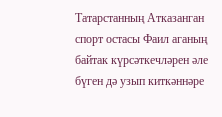Татарстанның Атказанган спорт остасы Фаил аганың байтак күрсәткечләрен әле бүген дә узып киткәннәре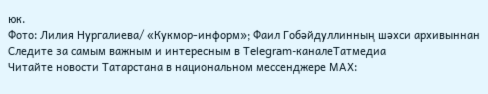юк.
Фото: Лилия Нургалиева/ «Кукмор-информ»; Фаил Гобәйдуллинның шәхси архивыннан
Следите за самым важным и интересным в Telegram-каналеТатмедиа
Читайте новости Татарстана в национальном мессенджере MАХ: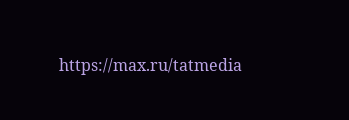https://max.ru/tatmedia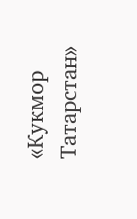«Кукмор Татарстан»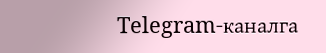Telegram-каналга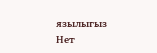язылыгыз
Нет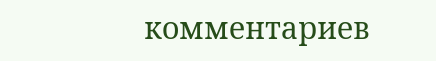комментариев